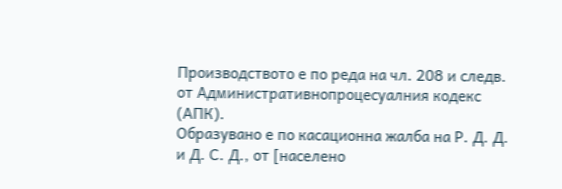Производството е по реда на чл. 208 и следв. от Административнопроцесуалния кодекс (АПК).
Образувано е по касационна жалба на Р. Д. Д. и Д. С. Д., от [населено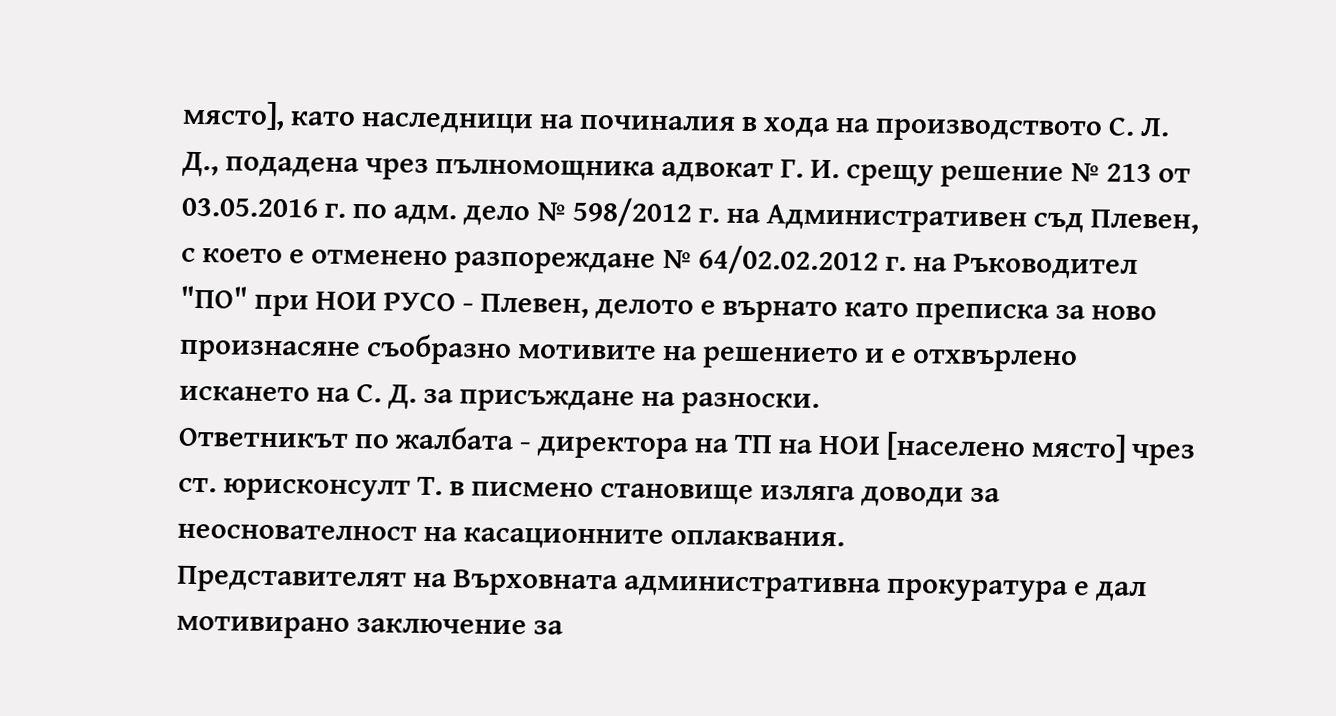място], като наследници на починалия в хода на производството С. Л. Д., подадена чрез пълномощника адвокат Г. И. срещу решение № 213 от 03.05.2016 г. по адм. дело № 598/2012 г. на Административен съд Плевен, с което е отменено разпореждане № 64/02.02.2012 г. на Ръководител "ПО" при НОИ РУСО - Плевен, делото е върнато като преписка за ново произнасяне съобразно мотивите на решението и е отхвърлено искането на С. Д. за присъждане на разноски.
Ответникът по жалбата - директора на ТП на НОИ [населено място] чрез ст. юрисконсулт Т. в писмено становище изляга доводи за неоснователност на касационните оплаквания.
Представителят на Върховната административна прокуратура е дал мотивирано заключение за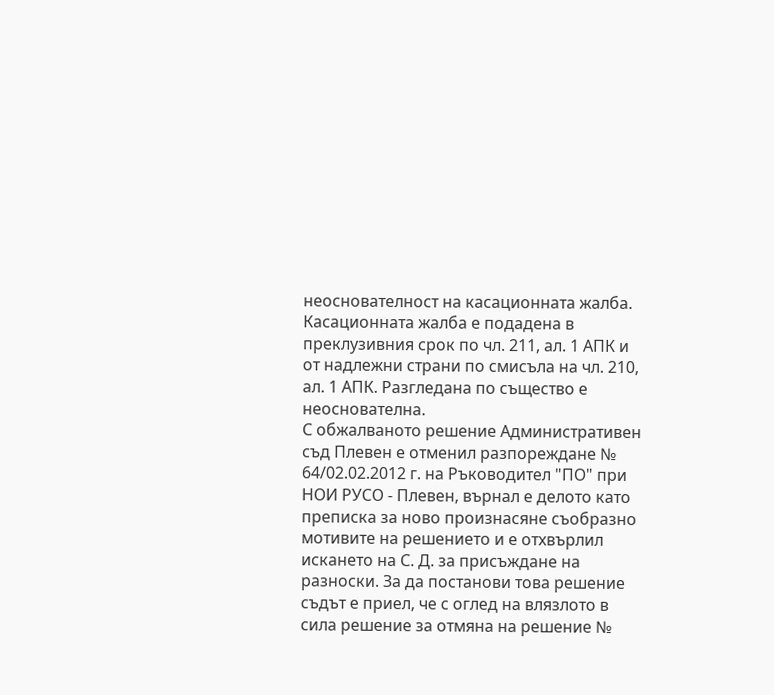неоснователност на касационната жалба.
Касационната жалба е подадена в преклузивния срок по чл. 211, ал. 1 АПК и от надлежни страни по смисъла на чл. 210, ал. 1 АПК. Разгледана по същество е неоснователна.
С обжалваното решение Административен съд Плевен е отменил разпореждане № 64/02.02.2012 г. на Ръководител "ПО" при НОИ РУСО - Плевен, върнал е делото като преписка за ново произнасяне съобразно мотивите на решението и е отхвърлил искането на С. Д. за присъждане на разноски. За да постанови това решение съдът е приел, че с оглед на влязлото в сила решение за отмяна на решение №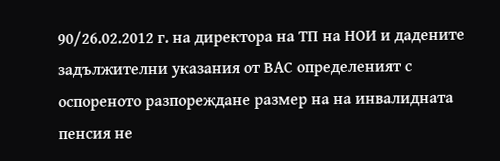90/26.02.2012 г. на директора на ТП на НОИ и дадените задължителни указания от ВАС определеният с оспореното разпореждане размер на на инвалидната пенсия не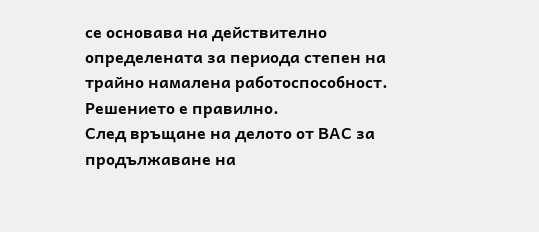се основава на действително определената за периода степен на трайно намалена работоспособност. Решението е правилно.
След връщане на делото от ВАС за продължаване на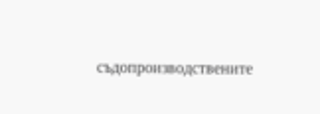съдопроизводствените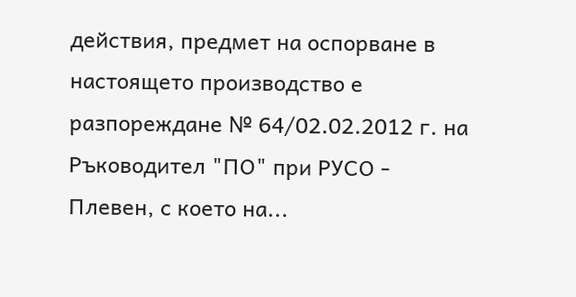действия, предмет на оспорване в настоящето производство е разпореждане № 64/02.02.2012 г. на Ръководител "ПО" при РУСО - Плевен, с което на...